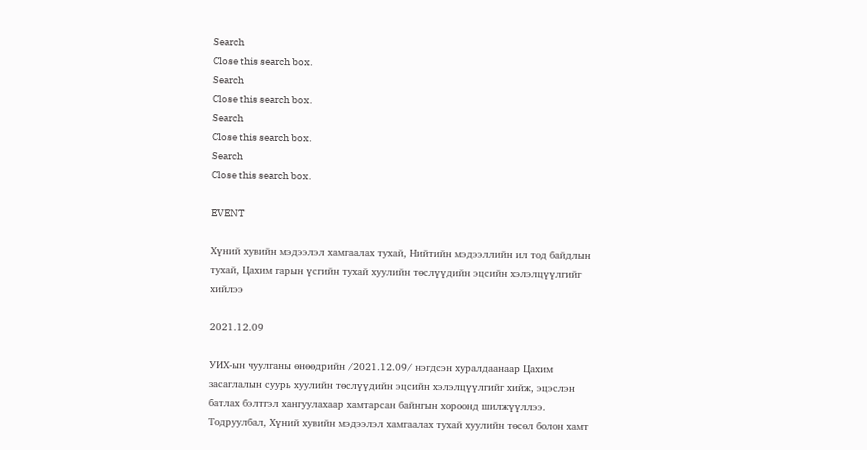Search
Close this search box.
Search
Close this search box.
Search
Close this search box.
Search
Close this search box.

EVENT

Хүний хувийн мэдээлэл хамгаалах тухай, Нийтийн мэдээллийн ил тод байдлын тухай, Цахим гарын үсгийн тухай хуулийн төслүүдийн эцсийн хэлэлцүүлгийг хийлээ

2021.12.09

УИХ-ын чуулганы өнөөдрийн /2021.12.09/ нэгдсэн хуралдаанаар Цахим засаглалын суурь хуулийн төслүүдийн эцсийн хэлэлцүүлгийг хийж, эцэслэн батлах бэлтгэл хангуулахаар хамтарсан байнгын хороонд шилжүүллээ. Тодруулбал, Хүний хувийн мэдээлэл хамгаалах тухай хуулийн төсөл болон хамт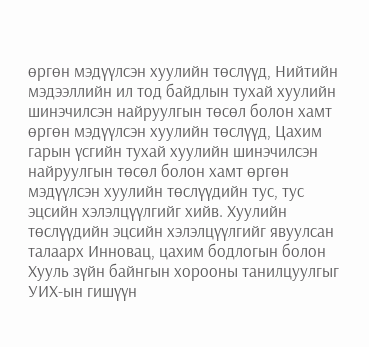өргөн мэдүүлсэн хуулийн төслүүд, Нийтийн мэдээллийн ил тод байдлын тухай хуулийн шинэчилсэн найруулгын төсөл болон хамт өргөн мэдүүлсэн хуулийн төслүүд, Цахим гарын үсгийн тухай хуулийн шинэчилсэн найруулгын төсөл болон хамт өргөн мэдүүлсэн хуулийн төслүүдийн тус, тус эцсийн хэлэлцүүлгийг хийв. Хуулийн төслүүдийн эцсийн хэлэлцүүлгийг явуулсан талаарх Инновац, цахим бодлогын болон Хууль зүйн байнгын хорооны танилцуулгыг УИХ-ын гишүүн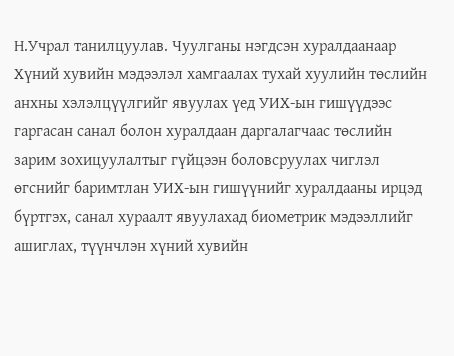Н.Учрал танилцуулав. Чуулганы нэгдсэн хуралдаанаар Хүний хувийн мэдээлэл хамгаалах тухай хуулийн төслийн анхны хэлэлцүүлгийг явуулах үед УИХ-ын гишүүдээс гаргасан санал болон хуралдаан даргалагчаас төслийн зарим зохицуулалтыг гүйцээн боловсруулах чиглэл өгснийг баримтлан УИХ-ын гишүүнийг хуралдааны ирцэд бүртгэх, санал хураалт явуулахад биометрик мэдээллийг ашиглах, түүнчлэн хүний хувийн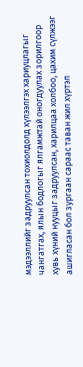мэдээллийг задруулсан тохиолдолд хүлээлгэх хариуцлагыг чангатгах, ялын бодлогыг ялгамжтай оногдуулах зорилгоор хувь хүний нууцыг задруулсан, харилцаа холбоо, цахим сүлжээг ашигласан бол зургаан сараас таван жил хүртэл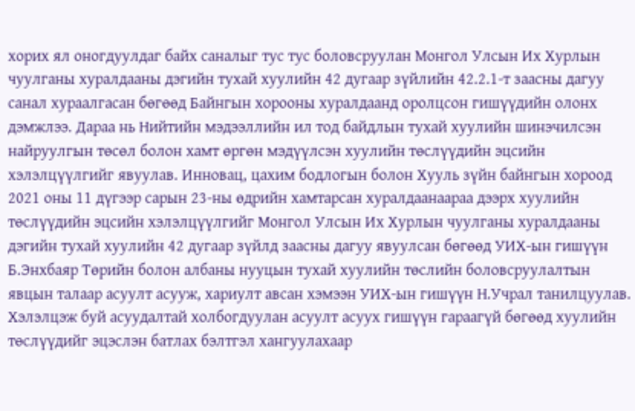хорих ял оногдуулдаг байх саналыг тус тус боловсруулан Монгол Улсын Их Хурлын чуулганы хуралдааны дэгийн тухай хуулийн 42 дугаар зүйлийн 42.2.1-т заасны дагуу санал хураалгасан бөгөөд Байнгын хорооны хуралдаанд оролцсон гишүүдийн олонх дэмжлээ. Дараа нь Нийтийн мэдээллийн ил тод байдлын тухай хуулийн шинэчилсэн найруулгын төсөл болон хамт өргөн мэдүүлсэн хуулийн төслүүдийн эцсийн хэлэлцүүлгийг явуулав. Инновац, цахим бодлогын болон Хууль зүйн байнгын хороод 2021 оны 11 дүгээр сарын 23-ны өдрийн хамтарсан хуралдаанаараа дээрх хуулийн төслүүдийн эцсийн хэлэлцүүлгийг Монгол Улсын Их Хурлын чуулганы хуралдааны дэгийн тухай хуулийн 42 дугаар зүйлд заасны дагуу явуулсан бөгөөд УИХ-ын гишүүн Б.Энхбаяр Төрийн болон албаны нууцын тухай хуулийн төслийн боловсруулалтын явцын талаар асуулт асууж, хариулт авсан хэмээн УИХ-ын гишүүн Н.Учрал танилцуулав. Хэлэлцэж буй асуудалтай холбогдуулан асуулт асуух гишүүн гараагүй бөгөөд хуулийн төслүүдийг эцэслэн батлах бэлтгэл хангуулахаар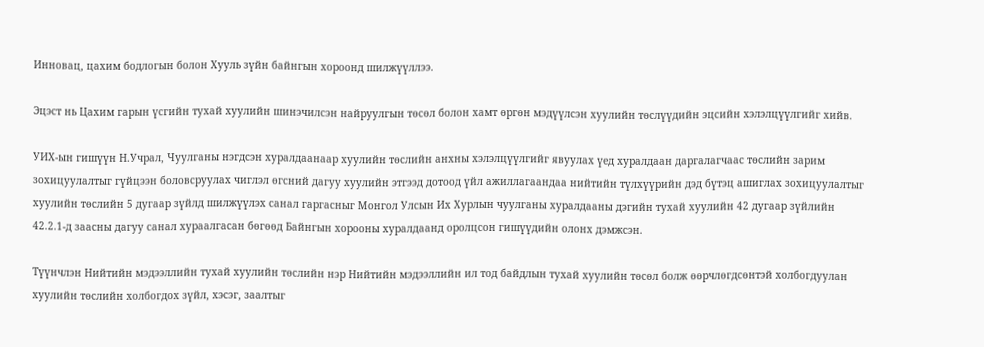Инновац, цахим бодлогын болон Хууль зүйн байнгын хороонд шилжүүллээ.

Эцэст нь Цахим гарын үсгийн тухай хуулийн шинэчилсэн найруулгын төсөл болон хамт өргөн мэдүүлсэн хуулийн төслүүдийн эцсийн хэлэлцүүлгийг хийв.

УИХ-ын гишүүн Н.Учрал, Чуулганы нэгдсэн хуралдаанаар хуулийн төслийн анхны хэлэлцүүлгийг явуулах үед хуралдаан даргалагчаас төслийн зарим зохицуулалтыг гүйцээн боловсруулах чиглэл өгсний дагуу хуулийн этгээд дотоод үйл ажиллагаандаа нийтийн түлхүүрийн дэд бүтэц ашиглах зохицуулалтыг хуулийн төслийн 5 дугаар зүйлд шилжүүлэх санал гаргасныг Монгол Улсын Их Хурлын чуулганы хуралдааны дэгийн тухай хуулийн 42 дугаар зүйлийн 42.2.1-д заасны дагуу санал хураалгасан бөгөөд Байнгын хорооны хуралдаанд оролцсон гишүүдийн олонх дэмжсэн.

Түүнчлэн Нийтийн мэдээллийн тухай хуулийн төслийн нэр Нийтийн мэдээллийн ил тод байдлын тухай хуулийн төсөл болж өөрчлөгдсөнтэй холбогдуулан хуулийн төслийн холбогдох зүйл, хэсэг, заалтыг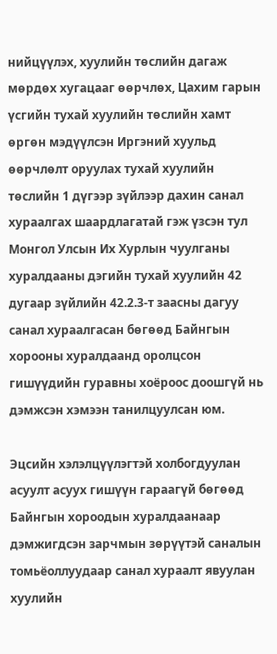нийцүүлэх, хуулийн төслийн дагаж мөрдөх хугацааг өөрчлөх, Цахим гарын үсгийн тухай хуулийн төслийн хамт өргөн мэдүүлсэн Иргэний хуульд өөрчлөлт оруулах тухай хуулийн төслийн 1 дүгээр зүйлээр дахин санал хураалгах шаардлагатай гэж үзсэн тул Монгол Улсын Их Хурлын чуулганы хуралдааны дэгийн тухай хуулийн 42 дугаар зүйлийн 42.2.3-т заасны дагуу санал хураалгасан бөгөөд Байнгын хорооны хуралдаанд оролцсон гишүүдийн гуравны хоёроос доошгүй нь дэмжсэн хэмээн танилцуулсан юм.

Эцсийн хэлэлцүүлэгтэй холбогдуулан асуулт асуух гишүүн гараагүй бөгөөд Байнгын хороодын хуралдаанаар дэмжигдсэн зарчмын зөрүүтэй саналын томьёоллуудаар санал хураалт явуулан хуулийн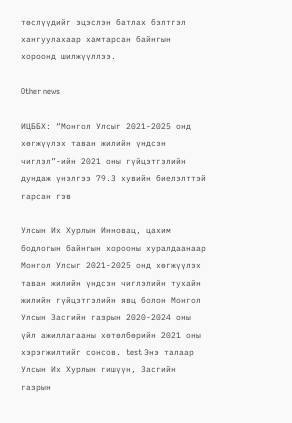төслүүдийг эцэслэн батлах бэлтгэл хангуулахаар хамтарсан байнгын хороонд шилжүүллээ.

Other news

ИЦББХ: “Монгол Улсыг 2021-2025 онд хөгжүүлэх таван жилийн үндсэн чиглэл”-ийн 2021 оны гүйцэтгэлийн дундаж үнэлгээ 79.3 хувийн биелэлттэй гарсан гэв

Улсын Их Хурлын Инновац, цахим бодлогын байнгын хорооны хуралдаанаар Монгол Улсыг 2021-2025 онд хөгжүүлэх таван жилийн үндсэн чиглэлийн тухайн жилийн гүйцэтгэлийн явц болон Монгол Улсын Засгийн газрын 2020-2024 оны үйл ажиллагааны хөтөлбөрийн 2021 оны хэрэгжилтийг сонсов. test Энэ талаар Улсын Их Хурлын гишүүн, Засгийн газрын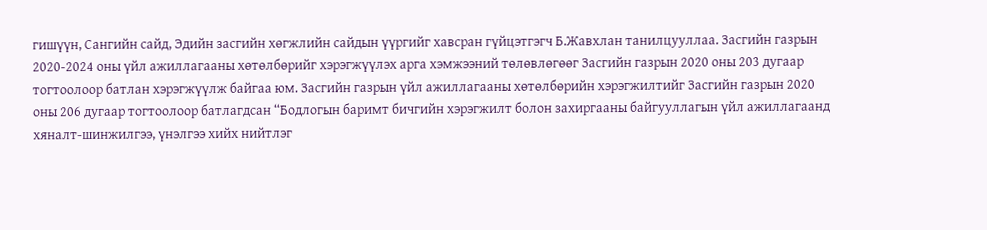гишүүн, Сангийн сайд, Эдийн засгийн хөгжлийн сайдын үүргийг хавсран гүйцэтгэгч Б.Жавхлан танилцууллаа. Засгийн газрын 2020-2024 оны үйл ажиллагааны хөтөлбөрийг хэрэгжүүлэх арга хэмжээний төлөвлөгөөг Засгийн газрын 2020 оны 203 дугаар тогтоолоор батлан хэрэгжүүлж байгаа юм. Засгийн газрын үйл ажиллагааны хөтөлбөрийн хэрэгжилтийг Засгийн газрын 2020 оны 206 дугаар тогтоолоор батлагдсан “Бодлогын баримт бичгийн хэрэгжилт болон захиргааны байгууллагын үйл ажиллагаанд хяналт-шинжилгээ, үнэлгээ хийх нийтлэг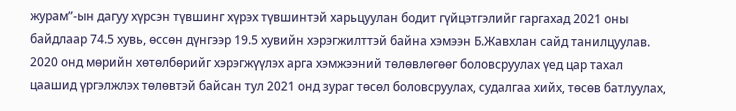журам”-ын дагуу хүрсэн түвшинг хүрэх түвшинтэй харьцуулан бодит гүйцэтгэлийг гаргахад 2021 оны байдлаар 74.5 хувь, өссөн дүнгээр 19.5 хувийн хэрэгжилттэй байна хэмээн Б.Жавхлан сайд танилцуулав. 2020 онд мөрийн хөтөлбөрийг хэрэгжүүлэх арга хэмжээний төлөвлөгөөг боловсруулах үед цар тахал цаашид үргэлжлэх төлөвтэй байсан тул 2021 онд зураг төсөл боловсруулах, судалгаа хийх, төсөв батлуулах,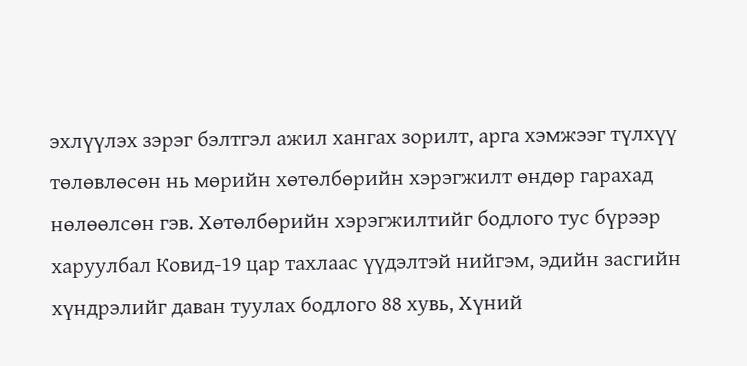эхлүүлэх зэрэг бэлтгэл ажил хангах зорилт, арга хэмжээг түлхүү төлөвлөсөн нь мөрийн хөтөлбөрийн хэрэгжилт өндөр гарахад нөлөөлсөн гэв. Хөтөлбөрийн хэрэгжилтийг бодлого тус бүрээр харуулбал Ковид-19 цар тахлаас үүдэлтэй нийгэм, эдийн засгийн хүндрэлийг даван туулах бодлого 88 хувь, Хүний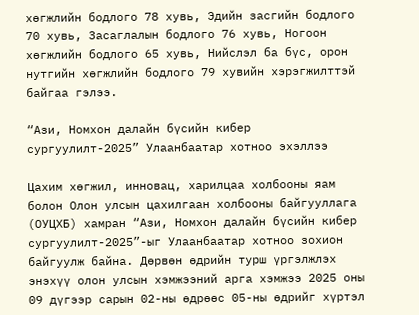хөгжлийн бодлого 78 хувь, Эдийн засгийн бодлого 70 хувь, Засаглалын бодлого 76 хувь, Ногоон хөгжлийн бодлого 65 хувь, Нийслэл ба бүс, орон нутгийн хөгжлийн бодлого 79 хувийн хэрэгжилттэй байгаа гэлээ.

“Ази, Номхон далайн бүсийн кибер сургуулилт-2025” Улаанбаатар хотноо эхэллээ

Цахим хөгжил, инновац, харилцаа холбооны яам болон Олон улсын цахилгаан холбооны байгууллага (ОУЦХБ) хамран “Ази, Номхон далайн бүсийн кибер сургуулилт-2025”-ыг Улаанбаатар хотноо зохион байгуулж байна. Дөрвөн өдрийн турш үргэлжлэх энэхүү олон улсын хэмжээний арга хэмжээ 2025 оны 09 дүгээр сарын 02-ны өдрөөс 05-ны өдрийг хүртэл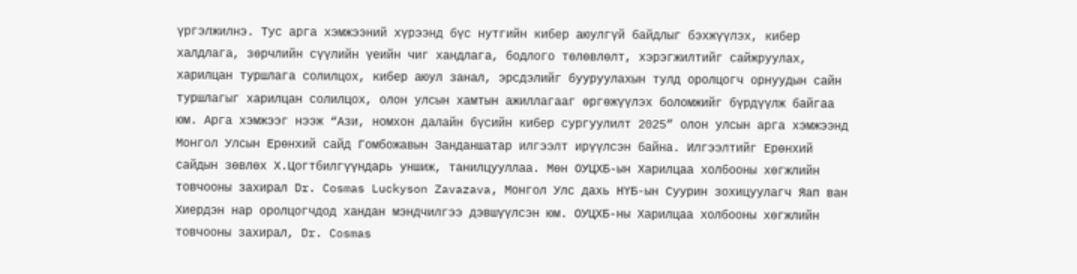үргэлжилнэ. Тус арга хэмжээний хүрээнд бүс нутгийн кибер аюулгүй байдлыг бэхжүүлэх, кибер халдлага, зөрчлийн сүүлийн үеийн чиг хандлага, бодлого төлөвлөлт, хэрэгжилтийг сайжруулах, харилцан туршлага солилцох, кибер аюул занал, эрсдэлийг бууруулахын тулд оролцогч орнуудын сайн туршлагыг харилцан солилцох, олон улсын хамтын ажиллагааг өргөжүүлэх боломжийг бүрдүүлж байгаа юм. Арга хэмжээг нээж “Ази, номхон далайн бүсийн кибер сургуулилт 2025” олон улсын арга хэмжээнд Монгол Улсын Ерөнхий сайд Гомбожавын Занданшатар илгээлт ирүүлсэн байна. Илгээлтийг Ерөнхий сайдын зөвлөх Х.Цогтбилгүүндарь уншиж, танилцууллаа. Мөн ОУЦХБ-ын Харилцаа холбооны хөгжлийн товчооны захирал Dr. Cosmas Luckyson Zavazava, Монгол Улс дахь НҮБ-ын Суурин зохицуулагч Яап ван Хиердэн нар оролцогчдод хандан мэндчилгээ дэвшүүлсэн юм. ОУЦХБ-ны Харилцаа холбооны хөгжлийн товчооны захирал, Dr. Cosmas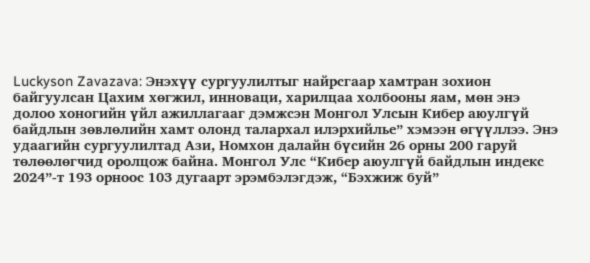Luckyson Zavazava: Энэхүү сургуулилтыг найрсгаар хамтран зохион байгуулсан Цахим хөгжил, инноваци, харилцаа холбооны яам, мөн энэ долоо хоногийн үйл ажиллагааг дэмжсэн Монгол Улсын Кибер аюулгүй байдлын зөвлөлийн хамт олонд талархал илэрхийлье” хэмээн өгүүллээ. Энэ удаагийн сургуулилтад Ази, Номхон далайн бүсийн 26 орны 200 гаруй төлөөлөгчид оролцож байна. Монгол Улс “Кибер аюулгүй байдлын индекс 2024”-т 193 орноос 103 дугаарт эрэмбэлэгдэж, “Бэхжиж буй”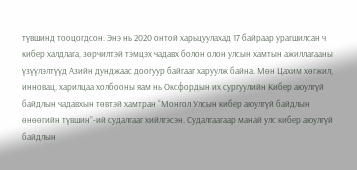түвшинд тооцогдсон. Энэ нь 2020 онтой харьцуулахад 17 байраар урагшилсан ч кибер халдлага, зөрчилтэй тэмцэх чадавх болон олон улсын хамтын ажиллагааны үзүүлэлтүүд Азийн дунджаас доогуур байгааг харуулж байна. Мөн Цахим хөгжил, инновац, харилцаа холбооны яам нь Оксфордын их сургуулийн Кибер аюулгүй байдлын чадавхын төвтэй хамтран “Монгол Улсын кибер аюулгүй байдлын өнөөгийн түвшин”-ий судалгааг хийлгэсэн. Судалгаагаар манай улс кибер аюулгүй байдлын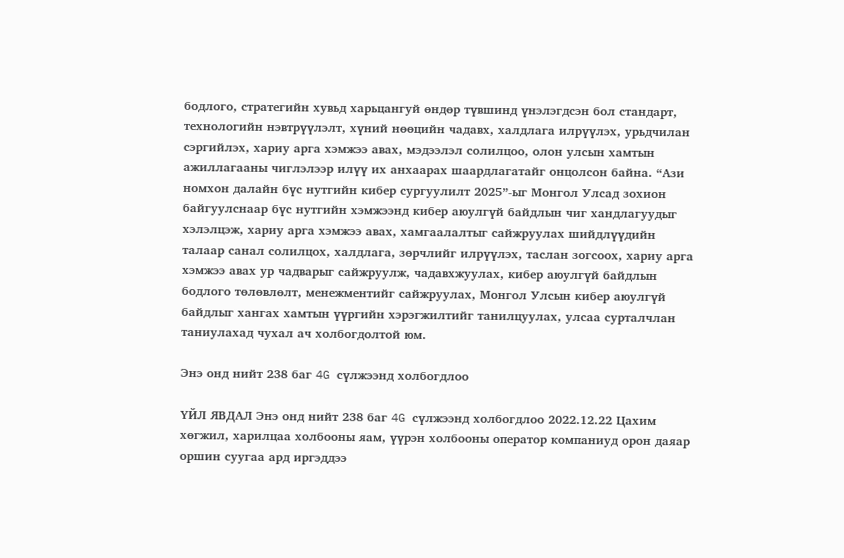бодлого, стратегийн хувьд харьцангуй өндөр түвшинд үнэлэгдсэн бол стандарт, технологийн нэвтрүүлэлт, хүний нөөцийн чадавх, халдлага илрүүлэх, урьдчилан сэргийлэх, хариу арга хэмжээ авах, мэдээлэл солилцоо, олон улсын хамтын ажиллагааны чиглэлээр илүү их анхаарах шаардлагатайг онцолсон байна. “Ази номхон далайн бүс нутгийн кибер сургуулилт 2025”-ыг Монгол Улсад зохион байгуулснаар бүс нутгийн хэмжээнд кибер аюулгүй байдлын чиг хандлагуудыг хэлэлцэж, хариу арга хэмжээ авах, хамгаалалтыг сайжруулах шийдлүүдийн талаар санал солилцох, халдлага, зөрчлийг илрүүлэх, таслан зогсоох, хариу арга хэмжээ авах ур чадварыг сайжруулж, чадавхжуулах, кибер аюулгүй байдлын бодлого төлөвлөлт, менежментийг сайжруулах, Монгол Улсын кибер аюулгүй байдлыг хангах хамтын үүргийн хэрэгжилтийг танилцуулах, улсаа сурталчлан таниулахад чухал ач холбогдолтой юм.

Энэ онд нийт 238 баг 4G сүлжээнд холбогдлоо

ҮЙЛ ЯВДАЛ Энэ онд нийт 238 баг 4G сүлжээнд холбогдлоо 2022.12.22 Цахим хөгжил, харилцаа холбооны яам, үүрэн холбооны оператор компаниуд орон даяар оршин суугаа ард иргэддээ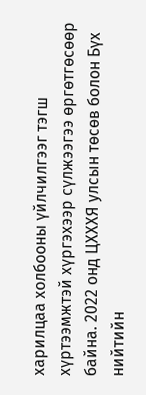харилцаа холбооны үйлчилгээг тэгш хүртээмжтэй хүргэхээр сүлжээгээ өргөтгөсөөр байна. 2022 онд ЦХХХЯ улсын төсөв болон Бүх нийтийн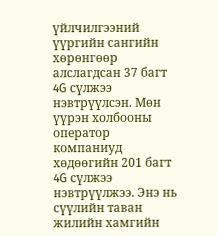үйлчилгээний үүргийн сангийн хөрөнгөөр алслагдсан 37 багт 4G сүлжээ нэвтрүүлсэн. Мөн үүрэн холбооны оператор компаниуд хөдөөгийн 201 багт 4G сүлжээ нэвтрүүлжээ. Энэ нь сүүлийн таван жилийн хамгийн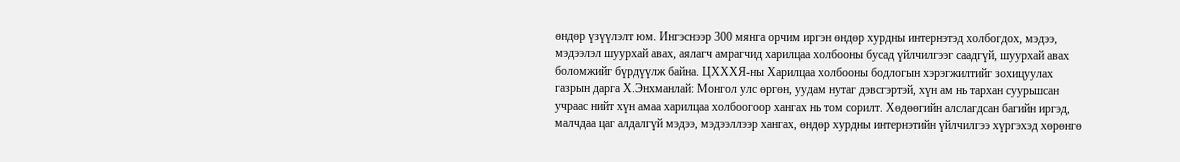өндөр үзүүлэлт юм. Ингэснээр 300 мянга орчим иргэн өндөр хурдны интернэтэд холбогдох, мэдээ, мэдээлэл шуурхай авах, аялагч амрагчид харилцаа холбооны бусад үйлчилгээг саадгүй, шуурхай авах боломжийг бүрдүүлж байна. ЦХХХЯ-ны Харилцаа холбооны бодлогын хэрэгжилтийг зохицуулах газрын дарга Х.Энхманлай: Монгол улс өргөн, уудам нутаг дэвсгэртэй, хүн ам нь тархан суурьшсан учраас нийт хүн амаа харилцаа холбоогоор хангах нь том сорилт. Хөдөөгийн алслагдсан багийн иргэд, малчдаа цаг алдалгүй мэдээ, мэдээллээр хангах, өндөр хурдны интернэтийн үйлчилгээ хүргэхэд хөрөнгө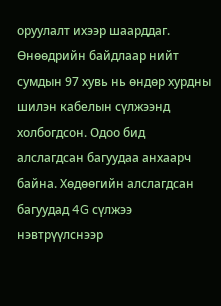оруулалт ихээр шаарддаг. Өнөөдрийн байдлаар нийт сумдын 97 хувь нь өндөр хурдны шилэн кабелын сүлжээнд холбогдсон. Одоо бид алслагдсан багуудаа анхаарч байна. Хөдөөгийн алслагдсан багуудад 4G сүлжээ нэвтрүүлснээр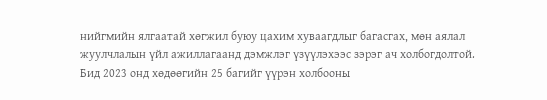нийгмийн ялгаатай хөгжил буюу цахим хуваагдлыг багасгах, мөн аялал жуулчлалын үйл ажиллагаанд дэмжлэг үзүүлэхээс зэрэг ач холбогдолтой. Бид 2023 онд хөдөөгийн 25 багийг үүрэн холбооны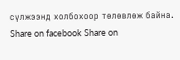сүлжээнд холбохоор төлөвлөж байна.   Share on facebook Share on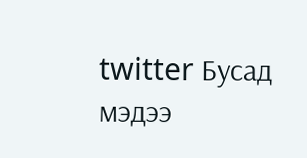twitter Бусад мэдээ